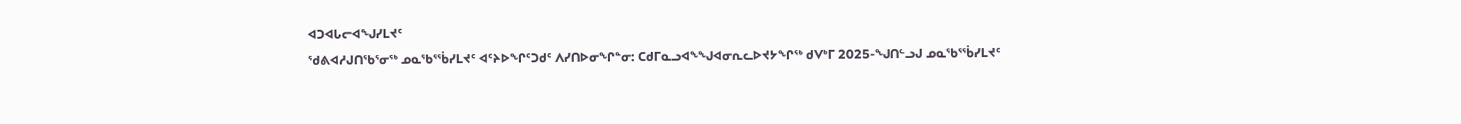ᐊᑐᐊᒐᓕᐊᖑᓯᒪᔪᑦ
ᖁᕕᐊᓱᒍᑎᖃᕐᓂᖅ ᓄᓇᖃᕐᖄᓯᒪᔪᑦ ᐊᑦᔨᐅᖏᑦᑐᑯᑦ ᐱᓯᑎᐅᓂᖏᓐᓂ: ᑕᑯᒥᓇᓗᐊᖕᖑᐊᓂᕆᓚᐅᔪᔭᖏᖅ ᑯᐯᒃᒥ 2025-ᖑᑎᓪᓗᒍ ᓄᓇᖃᕐᖄᓯᒪᔪᑦ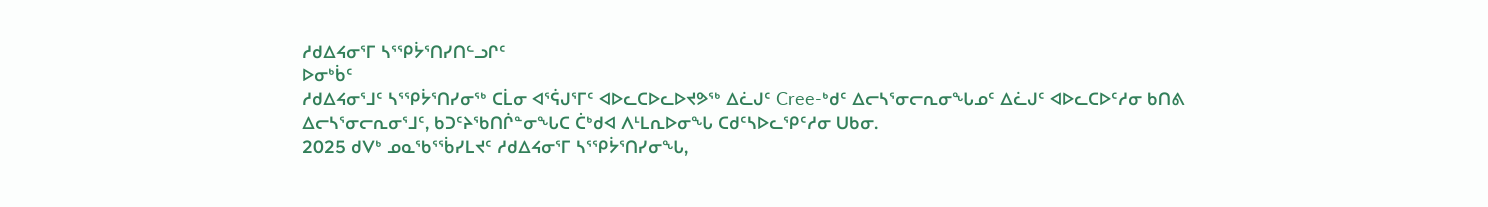ᓱᑯᐃᔦᓂᕐᒥ ᓴᕐᕿᔮᕐᑎᓯᑎᓪᓗᒋᑦ
ᐅᓂᒃᑳᑦ
ᓱᑯᐃᔦᓂᕐᒧᑦ ᓴᕐᕿᔮᕐᑎᓯᓂᖅ ᑕᒫᓂ ᐊᕐᕌᒍᕐᒥᑦ ᐊᐅᓚᑕᐅᓚᐅᔪᕗᖅ ᐃᓛᒍᑦ Cree-ᒃᑯᑦ ᐃᓕᓴᕐᓂᓕᕆᓂᖓᓄᑦ ᐃᓛᒍᑦ ᐊᐅᓚᑕᐅᑦᓱᓂ ᑲᑎᕕ ᐃᓕᓴᕐᓂᓕᕆᓂᕐᒧᑦ, ᑲᑐᑦᔨᖃᑎᒌᓐᓂᖓᑕ ᑖᒃᑯᐊ ᐱᒻᒪᕆᐅᓂᖓ ᑕᑯᑦᓴᐅᓚᕿᑦᓱᓂ ᑌᑲᓂ.
2025 ᑯᐯᒃ ᓄᓇᖃᕐᖄᓯᒪᔪᑦ ᓱᑯᐃᔦᓂᕐᒥ ᓴᕐᕿᔮᕐᑎᓯᓂᖓ,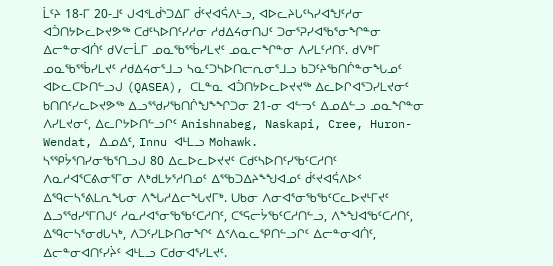ᒫᑦᔨ 18-ᒥ 20-ᒧᑦ ᒍᐊᑉᒪᑰᔅᑐᐃᒥ ᑰᑦᔪᐊᕌᐱᒻᓗ, ᐊᐅᓚᔨᒐᑦᓴᓯᐊᖑᑦᓱᓂ ᐊᑑᑎᔭᐅᓚᐅᔪᕗᖅ ᑕᑯᑦᓴᐅᑎᑦᓯᓱᓂ ᓱᑯᐃᔦᓂᑎᒍᑦ ᑐᓂᕐᕈᓯᐊᖃᕐᓂᖏᓐᓂ ᐃᓕᓐᓂᐊᑏᑦ ᑯᐯᓕᒫᒥ ᓄᓇᖃᕐᖄᓯᒪᔪᑦ ᓄᓇᓕᖏᓐᓂ ᐱᓯᒪᑦᓱᑎᑦ. ᑯᐯᒃᒥ ᓄᓇᖃᕐᖄᓯᒪᔪᑦ ᓱᑯᐃᔦᓂᕐᒧᓗ ᓴᓇᑦᑐᓴᐅᑎᓕᕆᓂᕐᒧᓗ ᑲᑐᑦᔨᖃᑎᒌᓐᓂᖓᓄᑦ ᐊᐅᓚᑕᐅᑎᓪᓗᒍ (QASEA), ᑕᒪᓐᓇ ᐊᑑᑎᔭᐅᓚᐅᔪᔪᖅ ᐃᓚᐅᒋᐊᕐᑐᓯᒪᔪᓂᑦ ᑲᑎᑎᑦᓯᓚᐅᔪᕗᖅ ᐃᓗᕐᖁᓯᖃᑎᒌᖑᖕᖏᑐᓂ 21-ᓂ ᐊᓪᓓᑦ ᐃᓄᐃᓪᓗ ᓄᓇᖏᓐᓂ ᐱᓯᒪᔪᓂᑦ, ᐃᓚᒋᔭᐅᑎᓪᓗᒋᑦ Anishnabeg, Naskapi, Cree, Huron-Wendat, ᐃᓄᐃᑦ, Innu ᐊᒻᒪᓗ Mohawk.
ᓴᕐᕿᔮᕐᑎᓯᓂᖃᕐᑎᓗᒍ 80 ᐃᓚᐅᓚᐅᔪᔪᑦ ᑕᑯᑦᓴᐅᑎᑦᓯᖃᑦᑕᓱᑎᑦ ᐱᓇᓱᐊᕐᑕᕕᓂᕐᒥᓂ ᐱᒃᑯᒪᔭᕐᓱᑎᓄᑦ ᐃᕐᖃᑐᐃᔨᖕᖑᐊᓄᑦ ᑰᑦᔪᐊᕌᐱᐅᑉ ᐃᙯᓕᓴᕐᕕᒪᕆᖓᓂ ᐱᖓᓱᐃᓕᖓᔪᒥᒃ. ᑌᑲᓂ ᐱᓂᐊᕐᓂᖃᖃᑦᑕᓚᐅᔪᒻᒥᔪᑦ ᐃᓗᕐᖁᓯᕐᒥᑎᒍᑦ ᓱᓇᓱᐊᕐᓂᖃᖃᑦᑕᓱᑎᑦ, ᑕᕐᕋᓕᔮᖃᑦᑕᓱᑎᓪᓗ, ᐱᖕᖑᐊᖃᑦᑕᓱᑎᑦ, ᐃᙯᓕᓴᕐᓂᑯᒐᓴᒃ, ᐱᑐᑦᓯᒪᐅᑎᓂᖏᑦ ᐃᑉᐱᓇᓚᕿᑎᓪᓗᒋᑦ ᐃᓕᓐᓂᐊᑏᑦ, ᐃᓕᓐᓂᐊᑎᑦᓯᔩᑦ ᐊᒻᒪᓗ ᑕᑯᓂᐊᕐᓯᒪᔪᑦ.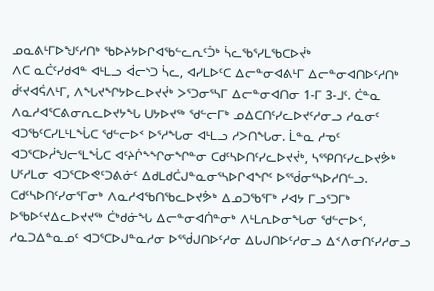ᓄᓇᕕᒻᒥᐅᖑᑦᓱᑎᒃ ᖃᐅᔨᔭᐅᒋᐊᖃᓪᓚᕆᑦᑑᒃ ᓵᓚᖃᕐᓯᒪᖃᑕᐅᔫᒃ
ᐱᑕ ᓇᑖᑦᓯᑯᐊᓐ ᐊᒻᒪᓗ ᐋᓕᔅᑐ ᓵᓚ, ᐊᓯᒪᐅᑦᑕ ᐃᓕᓐᓂᐊᕕᒻᒥ ᐃᓕᓐᓂᐊᑎᐅᑦᓱᑎᒃ ᑰᑦᔪᐊᕌᐱᒻᒥ, ᐱᖓᔪᖏᔭᐅᓚᐅᔪᔫᒃ ᐳᕐᑐᓂᕐᓴᒥ ᐃᓕᓐᓂᐊᑎᓂ 1-ᒥ 3-ᒧᑦ. ᑖᓐᓇ ᐱᓇᓱᐊᕐᑕᕕᓂᕆᓚᐅᔪᔭᖓ ᑌᔭᐅᔪᖅ ᖁᓪᓕᒥᒃ ᓄᐃᑕᑎᑦᓯᓚᐅᔪᑦᓱᓂᓗ ᓱᓇᓂᑦ ᐊᑐᖃᑦᑕᓯᒪᒻᒪᖔᑕ ᖁᓪᓕᐅᑉ ᐅᕐᓱᖓᓂ ᐊᒻᒪᓗ ᓱᐳᑎᖓᓂ. ᒫᓐᓇ ᓱᓀᑦ ᐊᑐᕐᑕᐅᓲᖑᓕᕐᒪᖔᑕ ᐊᑦᔨᒌᖕᖏᓂᖏᓐᓂ ᑕᑯᑦᓴᐅᑎᑦᓯᓚᐅᔪᔫᒃ, ᓴᕐᕿᑎᑦᓯᓚᐅᔪᕘᒃ ᑌᑦᓱᒪᓂ ᐊᑐᕐᑕᐅᕙᑦᑐᕕᓃᑦ ᐃᑯᒪᑯᑖᒍᓐᓇᓂᕐᓴᐅᒋᐊᖏᑦ ᐅᕐᖂᓂᕐᓴᐅᓱᑎᓪᓗ. ᑕᑯᑦᓴᐅᑎᑦᓯᓂᕐᒥᓂᒃ ᐱᓇᓱᐊᖃᑎᖃᓚᐅᔪᕘᒃ ᐃᓄᑐᖃᕐᒥᒃ ᓯᐊᔭ ᒥᓗᕐᑐᒥᒃ ᐅᖃᐅᑦᔪᐃᓚᐅᔪᔪᖅ ᑖᒃᑯᓃᖓ ᐃᓕᓐᓂᐊᑏᓐᓂᒃ ᐱᒻᒪᕆᐅᓂᖓᓂ ᖁᓪᓕᐅᑉ, ᓱᓇᑐᐃᓐᓇᓄᑦ ᐊᑐᕐᑕᐅᒍᓐᓇᓱᓂ ᐅᕐᖂᒍᑎᐅᑦᓱᓂ ᐃᒐᒍᑎᐅᑦᓱᓂᓗ ᐃᑉᐱᓂᑎᑦᓯᓱᓂᓗ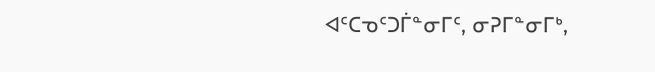ᐊᑦᑕᓀᑦᑐᒦᓐᓂᒥᑦ, ᓂᕈᒥᓐᓂᒥᒃ,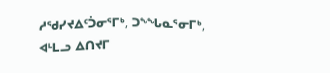ᓱᖁᓯᔪᐃᑦᑑᓂᕐᒥᒃ, ᑐᖕᖓᓇᕐᓂᒥᒃ, ᐊᒻᒪᓗ ᐃᑎᔪᒥ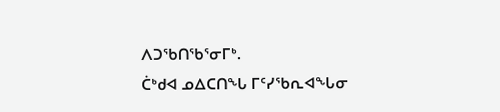ᐱᑐᖃᑎᖃᕐᓂᒥᒃ.
ᑖᒃᑯᐊ ᓄᐃᑕᑎᖓ ᒥᑦᓯᖃᕆᐊᖓᓂ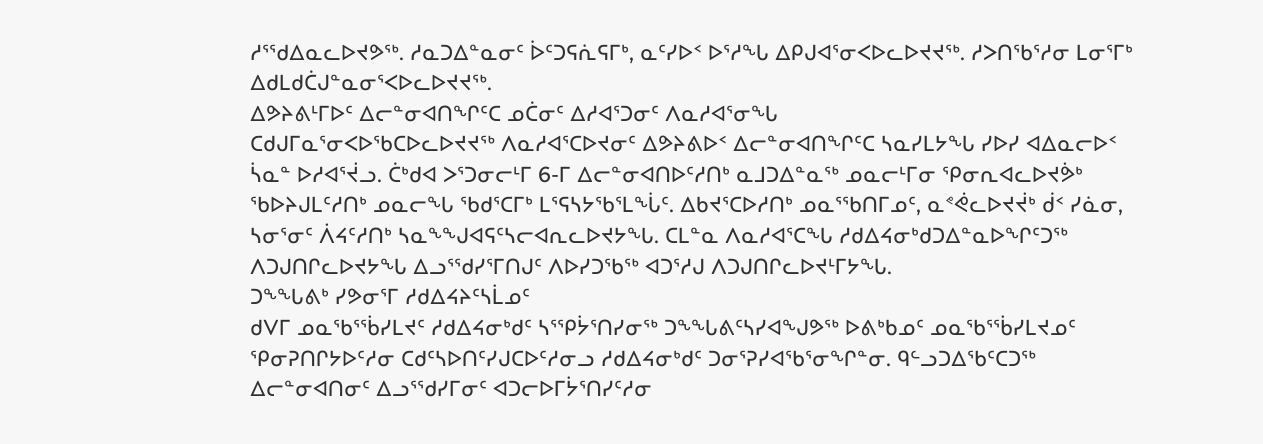ᓱᕐᖁᐃᓇᓚᐅᔪᕗᖅ. ᓱᓇᑐᐃᓐᓇᓂᑦ ᐆᑦᑐᕋᕇᕋᒥᒃ, ᓇᑦᓯᐅᑉ ᐅᕐᓱᖓ ᐃᑭᒍᐊᕐᓂᐸᐅᓚᐅᔪᔪᖅ. ᓱᐳᑎᖃᕐᓱᓂ ᒪᓂᕐᒥᒃ ᐃᑯᒪᑯᑖᒍᓐᓇᓂᕐᐸᐅᓚᐅᔪᔪᖅ.
ᐃᕗᔨᕕᒻᒥᐅᑦ ᐃᓕᓐᓂᐊᑎᖏᑦᑕ ᓄᑖᓂᑦ ᐃᓱᐊᕐᑐᓂᑦ ᐱᓇᓱᐊᕐᓂᖓ
ᑕᑯᒍᒥᓇᕐᓂᐸᐅᖃᑕᐅᓚᐅᔪᔪᖅ ᐱᓇᓱᐊᕐᑕᐅᔪᓂᑦ ᐃᕗᔨᕕᐅᑉ ᐃᓕᓐᓂᐊᑎᖏᑦᑕ ᓴᓇᓯᒪᔭᖓ ᓯᐅᓯ ᐊᐃᓇᓕᐅᑉ ᓵᓇᓐ ᐅᓱᐊᕐᔫᓗ. ᑖᒃᑯᐊ ᐳᕐᑐᓂᓕᒻᒥ 6-ᒥ ᐃᓕᓐᓂᐊᑎᐅᑦᓱᑎᒃ ᓇᒧᑐᐃᓐᓇᖅ ᓄᓇᓕᒻᒥᓂ ᕿᓂᕆᐊᓚᐅᔪᕘᒃ ᖃᐅᔨᒍᒪᑦᓱᑎᒃ ᓄᓇᓕᖓ ᖃᑯᕐᑕᒥᒃ ᒪᕐᕋᓴᔭᖃᕐᒪᖔᑦ. ᐃᑲᔪᕐᑕᐅᓱᑎᒃ ᓄᓇᕐᖃᑎᒥᓄᑦ, ᓇᕝᕚᓚᐅᔪᔫᒃ ᑰᑉ ᓯᓈᓂ, ᓴᓂᕐᓂᑦ ᐲᔦᑦᓱᑎᒃ ᓴᓇᖕᖑᐊᕋᑦᓴᓕᐊᕆᓚᐅᔪᔭᖓ. ᑕᒪᓐᓇ ᐱᓇᓱᐊᕐᑕᖓ ᓱᑯᐃᔦᓂᒃᑯᑐᐃᓐᓇᐅᖏᑦᑐᖅ ᐱᑐᒍᑎᒋᓚᐅᔪᔭᖓ ᐃᓗᕐᖁᓯᕐᒥᑎᒍᑦ ᐱᐅᓯᑐᖃᖅ ᐊᑐᕐᓱᒍ ᐱᑐᒍᑎᒋᓚᐅᔪᒻᒥᔭᖓ.
ᑐᖕᖓᕕᒃ ᓯᕗᓂᕐᒥ ᓱᑯᐃᔦᔨᑦᓴᒫᓄᑦ
ᑯᐯᒥ ᓄᓇᖃᕐᖄᓯᒪᔪᑦ ᓱᑯᐃᔦᓂᒃᑯᑦ ᓴᕐᕿᔮᕐᑎᓯᓂᖅ ᑐᖕᖓᕕᑦᓴᓯᐊᖑᕗᖅ ᐅᕕᒃᑲᓄᑦ ᓄᓇᖃᕐᖄᓯᒪᔪᓄᑦ ᕿᓂᕈᑎᒋᔭᐅᑦᓱᓂ ᑕᑯᑦᓴᐅᑎᑦᓯᒍᑕᐅᑦᓱᓂᓗ ᓱᑯᐃᔦᓂᒃᑯᑦ ᑐᓂᕐᕈᓯᐊᖃᕐᓂᖏᓐᓂ. ᑫᓪᓗᑐᐃᖃᑦᑕᑐᖅ ᐃᓕᓐᓂᐊᑎᓂᑦ ᐃᓗᕐᖁᓯᒥᓂᑦ ᐊᑐᓕᐅᒥᔮᕐᑎᓯᑦᓱᓂ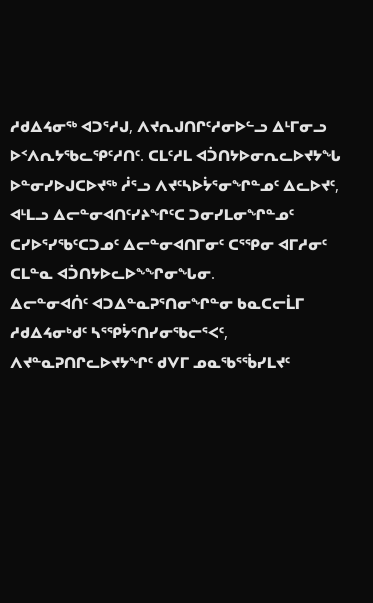ᓱᑯᐃᔦᓂᖅ ᐊᑐᕐᓱᒍ, ᐱᔪᕆᒍᑎᒋᑦᓱᓂᐅᓪᓗ ᐃᒻᒥᓂᓗ ᐅᑉᐱᕆᔭᖃᓚᕿᑦᓱᑎᑦ. ᑕᒪᑦᓱᒪ ᐊᑑᑎᔭᐅᓂᕆᓚᐅᔪᔭᖓ ᐅᓐᓂᓯᐅᒍᑕᐅᔪᖅ ᓲᕐᓗ ᐱᔪᑦᓴᐅᔮᕐᓂᖏᓐᓄᑦ ᐃᓚᐅᔪᑦ, ᐊᒻᒪᓗ ᐃᓕᓐᓂᐊᑎᑦᓯᔨᖏᑦᑕ ᑐᓂᓯᒪᓂᖏᓐᓄᑦ ᑕᓯᐅᕐᓯᖃᑦᑕᑐᓄᑦ ᐃᓕᓐᓂᐊᑎᒥᓂᑦ ᑕᕐᕿᓂ ᐊᒥᓱᓂᑦ ᑕᒪᓐᓇ ᐊᑑᑎᔭᐅᓚᐅᖕᖏᓂᖓᓂ.
ᐃᓕᓐᓂᐊᑏᑦ ᐊᑐᐃᓐᓇᕈᕐᑎᓂᖏᓐᓂ ᑲᓇᑕᓕᒫᒥ ᓱᑯᐃᔦᓂᒃᑯᑦ ᓴᕐᕿᔮᕐᑎᓯᓂᖃᓕᕐᐸᑦ, ᐱᔪᓐᓇᕈᑎᒋᓚᐅᔪᔭᖏᑦ ᑯᐯᒥ ᓄᓇᖃᕐᖄᓯᒪᔪᑦ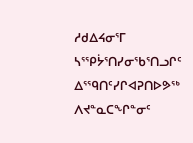ᓱᑯᐃᔦᓂᕐᒥ ᓴᕐᕿᔮᕐᑎᓯᓂᖃᕐᑎᓗᒋᑦ ᐃᕐᙯᑎᑦᓯᒋᐊᕈᑎᐅᕗᖅ ᐱᔪᓐᓇᑕᖏᓐᓂᑦ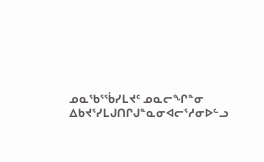ᓄᓇᖃᕐᖄᓯᒪᔪᑦ ᓄᓇᓕᖏᓐᓂ ᐃᑲᔪᕐᓯᒪᒍᑎᒋᒍᓐᓇᓂᐊᓕᕐᓱᓂᐅᓪᓗ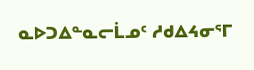ᓇᐅᑐᐃᓐᓇᓕᒫᓄᑦ ᓱᑯᐃᔦᓂᕐᒥ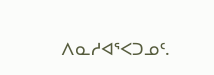ᐱᓇᓱᐊᕐᐸᑐᓄᑦ.